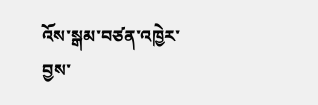འོས་སྒམ་བཙན་འཁྱེར་བྱས་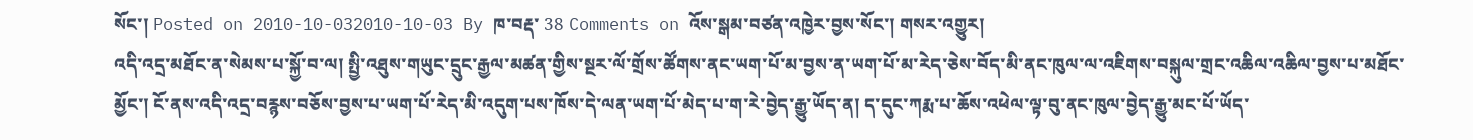སོང་། Posted on 2010-10-032010-10-03 By ཁ་བརྡ་ 38 Comments on འོས་སྒམ་བཙན་འཁྱེར་བྱས་སོང་། གསར་འགྱུར།
འདི་འདྲ་མཐོང་ན་སེམས་པ་སྐྱོ་བ་ལ། སྤྱི་འཐུས་གཡུང་དྲུང་རྒྱལ་མཚན་གྱིས་སྔར་ལོ་གྲོས་ཚོགས་ནང་ཡག་པོ་མ་བྱས་ན་ཡག་པོ་མ་རེད་ཅེས་བོད་མི་ནང་ཁུལ་ལ་འཇིགས་བསྐུལ་གྲང་འཆིལ་འཆིལ་བྱས་པ་མཐོང་མྱོང་། ངོ་ནས་འདི་འདྲ་བརྙས་བཅོས་བྱས་པ་ཡག་པོ་རེད་མི་འདུག་པས་ཁོས་དེ་ལན་ཡག་པོ་མེད་པ་ག་རེ་བྱེད་རྒྱུ་ཡོད་ན། ད་དུང་ཀརྨ་པ་ཆོས་འཕེལ་ལྟ་བུ་ནང་ཁུལ་བྱེད་རྒྱུ་མང་པོ་ཡོད་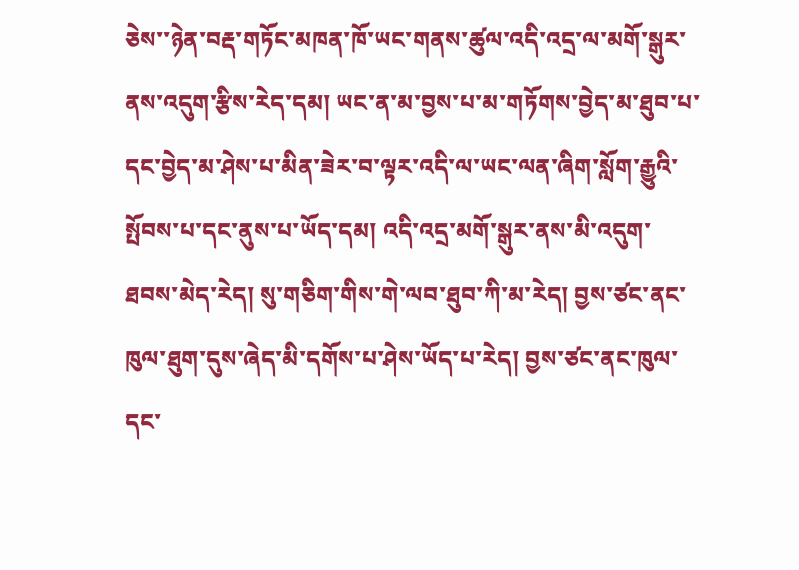ཅེས་་ཉེན་བརྡ་གཏོང་མཁན་ཁོ་ཡང་གནས་ཚུལ་འདི་འདྲ་ལ་མགོ་སྒུར་ནས་འདུག་རྩིས་རེད་དམ། ཡང་ན་མ་བྱས་པ་མ་གཏོགས་བྱེད་མ་ཐུབ་པ་དང་བྱེད་མ་ཤེས་པ་མིན་ཟེར་བ་ལྟར་འདི་ལ་ཡང་ལན་ཞིག་སློག་རྒྱུའི་སྤོབས་པ་དང་ནུས་པ་ཡོད་དམ། འདི་འདྲ་མགོ་སྒུར་ནས་མི་འདུག་ཐབས་མེད་རེད། སུ་གཅིག་གིས་གེ་ལབ་ཐུབ་ཀི་མ་རེད། བྱས་ཙང་ནང་ཁུལ་ཐུག་དུས་ཞེད་མི་དགོས་པ་ཤེས་ཡོད་པ་རེད། བྱས་ཙང་ནང་ཁུལ་དང་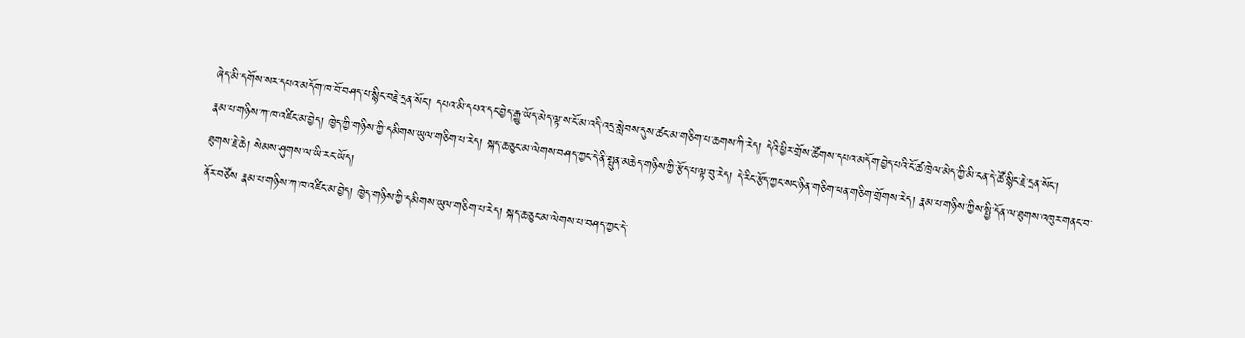ཞེད་མི་དགོས་སར་དཔའ་མདོག་ཁ་བོ་བཤད་པ་སྙིང་བརྗེ་དྲན་སོང་། དཔའ་མི་དཔའ་དང་བྱེད་རྒྱུ་ཡོད་མེད་ལྟ་ས་ངོ་མ་འདི་འདྲ་སླེབས་དུས་ཚང་མ་གཅིག་པ་ཆགས་ཀི་རེད། དེའི་ཕྱིར་གྲོས་ཚོགས་དཔའ་མདོག་བྱེད་པའི་ངོ་ཚ་ཁྲེལ་མེད་ཀྱི་མི་ངན་དེ་ཚོ་སྙིང་རྗེ་དྲན་སོང་།
རྣམ་པ་གཉིས་ཀ་ཁ་འཛིང་མ་བྱེད། ཁྱེད་ཀྱི་གཉིས་ཀྱི་དམིགས་ཡུལ་གཅིག་པ་རེད། སྐད་ཆ་ཅུང་མ་ལེགས་བཤད་ཀྱང་དེ་ནི་སྤུན་མཆེད་གཉིས་ཀྱི་རྩོད་པ་ལྟ་བུ་རེད། དེ་རིང་རྩོད་ཀྱང་སང་ཉིན་གཅིག་ཕན་གཅིག་གྲོགས་རེད། རྣམ་པ་གཉིས་ཀྱིས་སྤྱི་དོན་ལ་ཐུགས་འཁུར་གནང་བ་ཐུགས་རྗེ་ཆེ། སེམས་ཤུགས་ལ་ཡི་རང་ཡོད།
ནོར་བཙོས རྣམ་པ་གཉིས་ཀ་ཁ་འཛིང་མ་བྱེད། ཁྱེད་གཉིས་ཀྱི་དམིགས་ཡུལ་གཅིག་པ་རེད། སྐད་ཆ་ཅུང་མ་ལེགས་པ་བཤད་ཀྱང་དེ་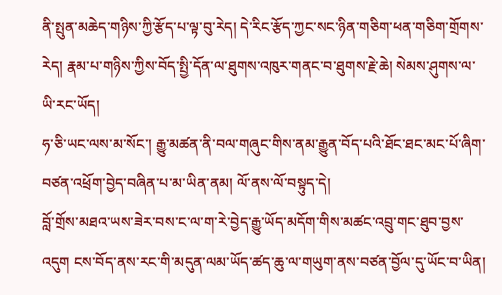ནི་སྤུན་མཆེད་གཉིས་ཀྱི་རྩོད་པ་ལྟ་བུ་རེད། དེ་རིང་རྩོད་ཀྱང་སང་ཉིན་གཅིག་ཕན་གཅིག་གྲོགས་རེད། རྣམ་པ་གཉིས་ཀྱིས་བོད་སྤྱི་དོན་ལ་ཐུགས་འཁུར་གནང་བ་ཐུགས་རྗེ་ཆེ། སེམས་ཤུགས་ལ་ཡི་རང་ཡོད།
ཧ་ཅི་ཡང་ལས་མ་སོང་། རྒྱུ་མཚན་ནི་བལ་གཞུང་གིས་ནམ་རྒྱུན་བོད་པའི་ཐོང་ཐང་མང་པོ་ཞིག་བཙན་འཕྲོག་བྱེད་བཞིན་པ་མ་ཡིན་ནམ། ལོ་ནས་ལོ་བསྟུད་དེ།
བློ་གྲོས་མཐའ་ཡས་ཟེར་བས་ང་ལ་ག་རེ་བྱེད་རྒྱུ་ཡོད་མདོག་གིས་མཚང་འབྲུ་གང་ཐུབ་བྱས་འདུག ངས་བོད་ནས་རང་གི་མདུན་ལམ་ཡོད་ཚད་ཆུ་ལ་གཡུག་ནས་བཙན་བྱོལ་དུ་ཡོང་བ་ཡིན།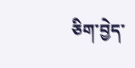ཅིག་བྱེད་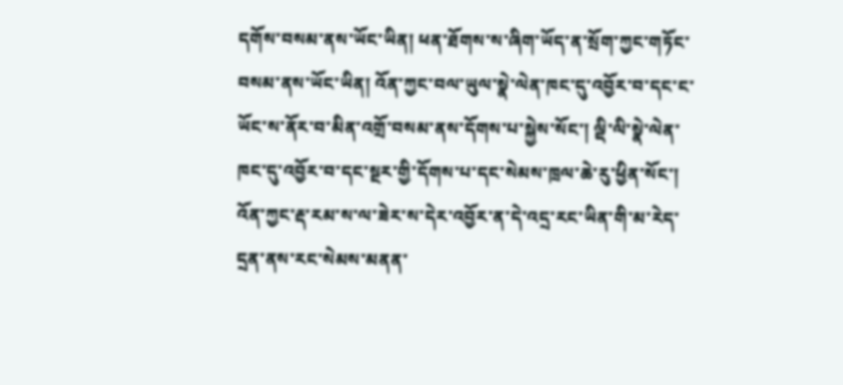དགོས་བསམ་ནས་ཡོང་ཡིན། ཕན་ཐོགས་ས་ཞིག་ཡོད་ན་སྲོག་ཀྱང་གཏོང་བསམ་ནས་ཡོང་ཡིན། འོན་ཀྱང་བལ་ཡུལ་སྣེ་ལེན་ཁང་དུ་འབྱོར་བ་དང་ང་ཡོང་ས་ནོར་བ་མིན་འགྲོ་བསམ་ནས་དོགས་པ་སྐྱེས་སོང་། ལྡི་ལི་སྣེ་ལེན་ཁང་དུ་འབྱོར་བ་དང་སྔར་གྱི་དོགས་པ་དང་སེམས་ཁྲལ་ཆེ་རུ་ཕྱིན་སོང་། འོན་ཀྱང་རྡ་རམ་ས་ལ་ཟེར་ས་དེར་འབྱོར་ན་དེ་འདྲ་རང་ཡིན་གི་མ་རེད་དྲན་ནས་རང་སེམས་མནན་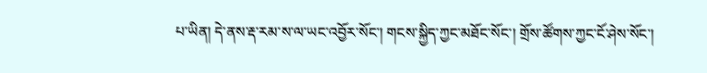པ་ཡིན། དེ་ནས་རྡ་རམ་ས་ལ་ཡང་འབྱོར་སོང་། གངས་སྐྱིད་ཀྱང་མཐོང་སོང་། གྲོས་ཚོགས་ཀྱང་ངོ་ཤེས་སོང་།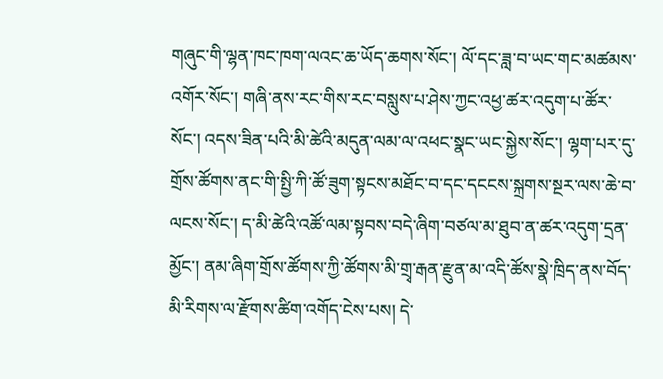གཞུང་གི་ལྷན་ཁང་ཁག་ལའང་ཆ་ཡོད་ཆགས་སོང་། ལོ་དང་ཟླ་བ་ཡང་གང་མཚམས་འགོར་སོང་། གཞི་ནས་རང་གིས་རང་བསླུས་པ་ཤེས་ཀྱང་འཕྱ་ཚར་འདུག་པ་ཚོར་སོང་། འདས་ཟིན་པའི་མི་ཚེའི་མདུན་ལམ་ལ་འཕང་སྣང་ཡང་སྐྱེས་སོང་། ལྷག་པར་དུ་གྲོས་ཚོགས་ནང་གི་སྤྱི་ཀི་ཚོ་ཟུག་སྟངས་མཐོང་བ་དང་དངངས་སྐྲགས་སྔར་ལས་ཆེ་བ་ལངས་སོང་། ད་མི་ཚེའི་འཚོ་ལམ་སྟབས་བདེ་ཞིག་བཙལ་མ་ཐུབ་ན་ཚར་འདུག་དྲན་མྱོང་། ནམ་ཞིག་གྲོས་ཚོགས་ཀྱི་ཚོགས་མི་གྲྭ་རྒན་རྫུན་མ་འདི་ཚོས་སྣེ་ཁྲིད་ནས་བོད་མི་རིགས་ལ་རྫོགས་ཚིག་འགོད་ངེས་པས། དེ་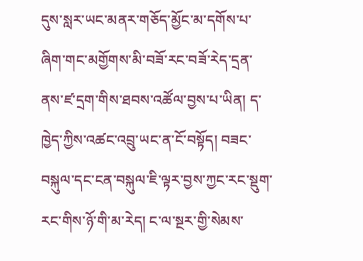དུས་སླར་ཡང་མནར་གཅོད་མྱོང་མ་དགོས་པ་ཞིག་གང་མགྱོགས་མི་བཟོ་རང་བཟོ་རེད་དྲན་ནས་ཛ་དྲག་གིས་ཐབས་འཚོལ་བྱས་པ་ཡིན། ད་ཁྱེད་ཀྱིས་འཚང་འབྲུ་ཡང་ན་ངོ་བསྟོད། བཟང་བསྐུལ་དང་ངན་བསྐུལ་ཇི་ལྟར་བྱས་ཀྱང་རང་སྡུག་རང་གིས་ཉོ་གི་མ་རེད། ང་ལ་སྔར་གྱི་སེམས་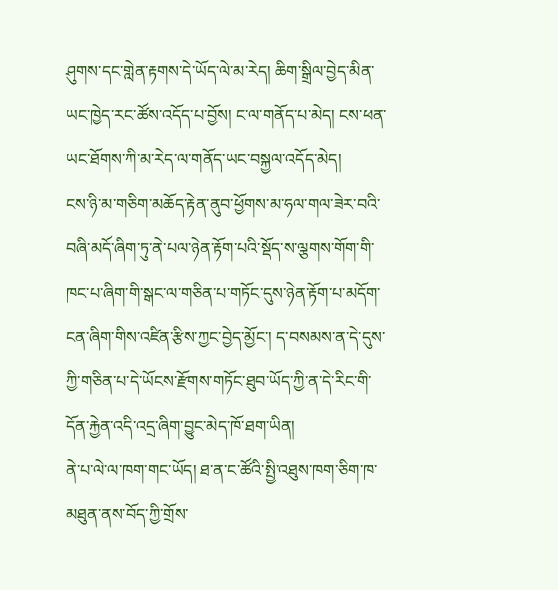ཤུགས་དང་གླེན་རྟགས་དེ་ཡོད་ལེ་མ་རེད། ཆིག་སྒྲིལ་བྱེད་མིན་ཡང་ཁྱེད་རང་ཚོས་འདོད་པ་བྱོས། ང་ལ་གནོད་པ་མེད། ངས་ཕན་ཡང་ཐོགས་ཀི་མ་རེད་ལ་གནོད་ཡང་བསྐྱལ་འདོད་མེད།
ངས་ཉི་མ་གཅིག་མཆོད་རྟེན་ནུབ་ཕྱོགས་མ་ཧལ་གལ་ཟེར་བའི་བཞི་མདོ་ཞིག་ཏུ་ནེ་པལ་ཉེན་རྟོག་པའི་སྡོད་ས་ལྕགས་གོག་གི་ཁང་པ་ཞིག་གི་སྒང་ལ་གཅིན་པ་གཏོང་དུས་ཉེན་རྟོག་པ་མདོག་ངན་ཞིག་གིས་འཛིན་རྩིས་ཀྱང་བྱེད་མྱོང་། ད་བསམས་ན་དེ་དུས་ཀྱི་གཅིན་པ་དེ་ཡོངས་རྫོགས་གཏོང་ཐུབ་ཡོད་ཀྱི་ན་དེ་རིང་གི་དོན་རྐྱེན་འདི་འདྲ་ཞིག་བྱུང་མེད་ཁོ་ཐག་ཡིན།
ནེ་པ་ལེ་ལ་ཁག་གང་ཡོད། ཐ་ན་ང་ཚོའི་སྤྱི་འཐུས་ཁག་ཅིག་ཁ་མཐུན་ནས་བོད་ཀྱི་གྲོས་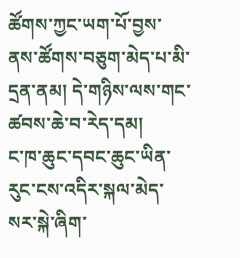ཚོགས་ཀྱང་ཡག་པོ་བྱས་ནས་ཚོགས་བཅུག་མེད་པ་མི་དྲན་ནམ། དེ་གཉིས་ལས་གང་ཚབས་ཆེ་བ་རེད་དམ།
ང་ཁ་ཆུང་དབང་ཆུང་ཡིན་རུང་ངས་འདིར་སྐལ་མེད་སར་སྐེ་ཞིག་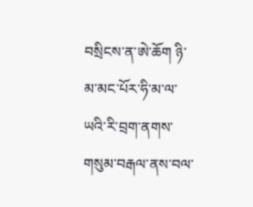བསྲིངས་ན་ཨེ་ཆོག ཉི་མ་མང་པོར་ཧི་མ་ལ་ཡའི་རི་བྲག་ནགས་གསུམ་བརྒལ་ནས་བལ་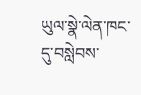ཡུལ་སྣེ་ལེན་ཁང་དུ་བསླེབས་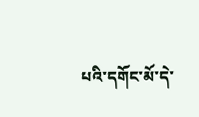པའི་དགོང་མོ་དེ་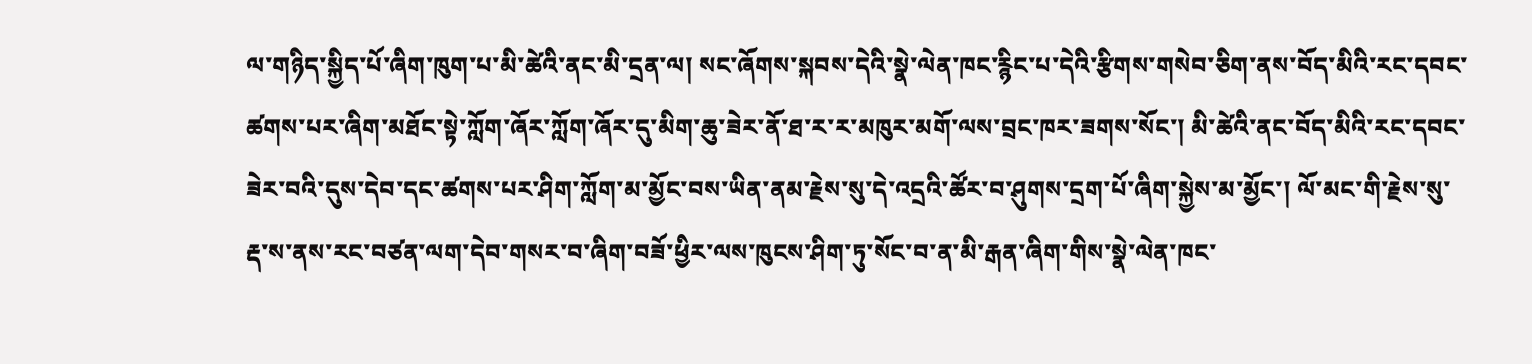ལ་གཉིད་སྐྱིད་པོ་ཞིག་ཁུག་པ་མི་ཚེའི་ནང་མི་དྲན་ལ། སང་ཞོགས་སྐབས་དེའི་སྣེ་ལེན་ཁང་རྙིང་པ་དེའི་རྩིགས་གསེབ་ཅིག་ནས་བོད་མིའི་རང་དབང་ཚགས་པར་ཞིག་མཐོང་སྟེ་ཀློག་ཞོར་ཀློག་ཞོར་དུ་མིག་ཆུ་ཟེར་ནོ་ཐ་ར་ར་མཁུར་མགོ་ལས་བྲང་ཁར་ཟགས་སོང་། མི་ཚེའི་ནང་བོད་མིའི་རང་དབང་ཟེར་བའི་དུས་དེབ་དང་ཚགས་པར་ཤིག་ཀློག་མ་མྱོང་བས་ཡིན་ནམ་རྗེས་སུ་དེ་འདྲའི་ཚོར་བ་ཤུགས་དྲག་པོ་ཞིག་སྐྱེས་མ་མྱོང་། ལོ་མང་གི་རྗེས་སུ་རྡ་ས་ནས་རང་བཙན་ལག་དེབ་གསར་བ་ཞིག་བཟོ་ཕྱིར་ལས་ཁུངས་ཤིག་ཏུ་སོང་བ་ན་མི་རྒན་ཞིག་གིས་སྣེ་ལེན་ཁང་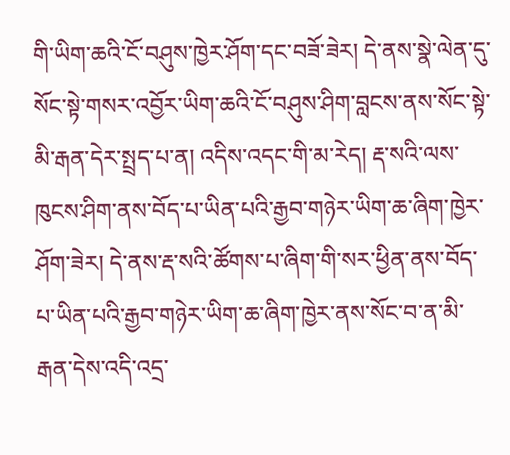གི་ཡིག་ཆའི་ངོ་བཤུས་ཁྱེར་ཤོག་དང་བཟོ་ཟེར། དེ་ནས་སྣེ་ལེན་དུ་སོང་སྟེ་གསར་འབྱོར་ཡིག་ཆའི་ངོ་བཤུས་ཤིག་བླངས་ནས་སོང་སྟེ་མི་རྒན་དེར་སྤྲད་པ་ན། འདིས་འདང་གི་མ་རེད། རྡ་སའི་ལས་ཁུངས་ཤིག་ནས་བོད་པ་ཡིན་པའི་རྒྱབ་གཉེར་ཡིག་ཆ་ཞིག་ཁྱེར་ཤོག་ཟེར། དེ་ནས་རྡ་སའི་ཚོགས་པ་ཞིག་གི་སར་ཕྱིན་ནས་བོད་པ་ཡིན་པའི་རྒྱབ་གཉེར་ཡིག་ཆ་ཞིག་ཁྱེར་ནས་སོང་བ་ན་མི་རྒན་དེས་འདི་འདྲ་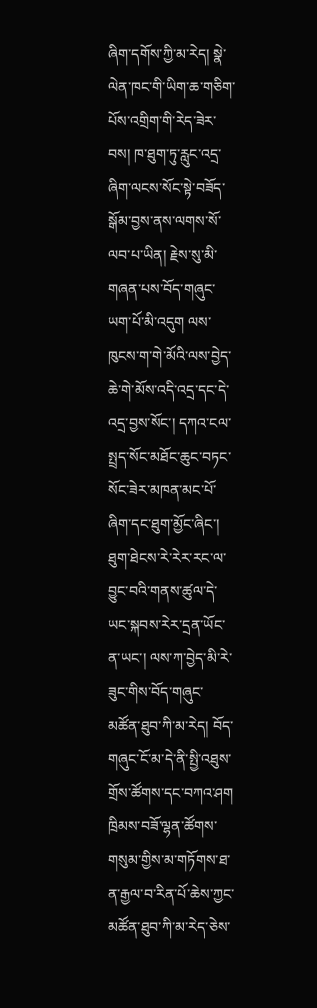ཞིག་དགོས་ཀྱི་མ་རེད། སྣེ་ལེན་ཁང་གི་ཡིག་ཆ་གཅིག་པོས་འགྲིག་གི་རེད་ཟེར་བས། ཁ་ཐུག་ཏུ་རླུང་འདྲ་ཞིག་ལངས་སོང་སྟེ་བཟོད་སྒོམ་བྱས་ནས་ལགས་སོ་ལབ་པ་ཡིན། རྗེས་སུ་མི་གཞན་པས་བོད་གཞུང་ཡག་པོ་མི་འདུག ལས་ཁུངས་ག་གེ་མོའི་ལས་བྱེད་ཆེ་གེ་མོས་འདི་འདྲ་དང་དེ་འདྲ་བྱས་སོང་། དཀའ་ངལ་སྤྲད་སོང་མཐོང་ཆུང་བཏང་སོང་ཟེར་མཁན་མང་པོ་ཞིག་དང་ཐུག་མྱོང་ཞིང་། ཐུག་ཐེངས་རེ་རེར་རང་ལ་བྱུང་བའི་གནས་ཚུལ་དེ་ཡང་སྐབས་རེར་དྲན་ཡོང་ན་ཡང་། ལས་ཀ་བྱེད་མི་རེ་ཟུང་གིས་བོད་གཞུང་མཚོན་ཐུབ་ཀི་མ་རེད། བོད་གཞུང་ངོ་མ་དེ་ནི་སྤྱི་འཐུས་གྲོས་ཚོགས་དང་བཀའ་ཤག ཁྲིམས་བཟོ་ལྷན་ཚོགས་གསུམ་གྱིས་མ་གཏོགས་ཐ་ན་རྒྱལ་བ་རིན་པོ་ཆེས་ཀྱང་མཚོན་ཐུབ་ཀི་མ་རེད་ཅེས་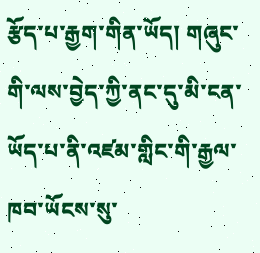རྩོད་པ་རྒྱག་གིན་ཡོད། གཞུང་གི་ལས་བྱེད་ཀྱི་ནང་དུ་མི་ངན་ཡོད་པ་ནི་འཛམ་གླིང་གི་རྒྱལ་ཁབ་ཡོངས་སུ་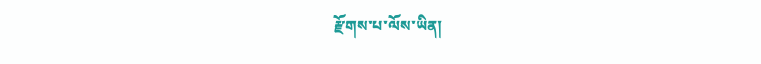རྫོགས་པ་ལོས་ཡིན།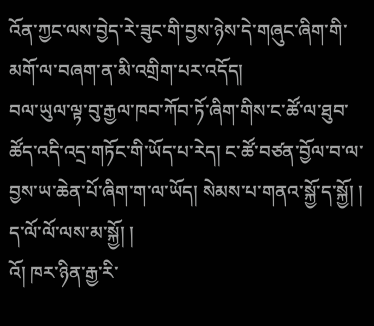འོན་ཀྱང་ལས་བྱེད་རེ་ཟུང་གི་བྱས་ཉེས་དེ་གཞུང་ཞིག་གི་མགོ་ལ་བཞག་ན་མི་འགྲིག་པར་འདོད།
བལ་ཡུལ་ལྟ་བུ་རྒྱལ་ཁབ་ཀོབ་ཏོ་ཞིག་གིས་ང་ཚོ་ལ་ཐུབ་ཚོད་འདི་འདྲ་གཏོང་གི་ཡོད་པ་རེད། ང་ཚོ་བཙན་བྱོལ་བ་ལ་བྱས་ཡ་ཆེན་པོ་ཞིག་ག་ལ་ཡོད། སེམས་པ་གནའ་སྐྱོ་ད་སྐྱོ། ། ད་ལོ་ལོ་ལས་མ་སྐྱོ། །
འོ། ཁར་ཉིན་རྒྱ་རི་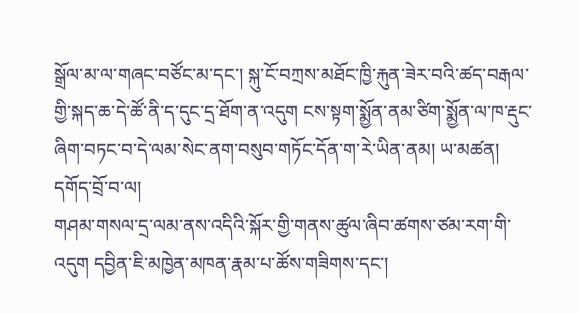སྒྲོལ་མ་ལ་གཞང་བཙོང་མ་དང་། སྐུ་ངོ་བཀྲས་མཐོང་ཁྱི་རྐུན་ཟེར་བའི་ཚད་བརྒལ་གྱི་སྐད་ཆ་དེ་ཚོ་ནི་ད་དུང་དྲ་ཐོག་ན་འདུག ངས་སྟག་སྨྱོན་ནམ་ཙིག་སྨྱོན་ལ་ཁ་རྡུང་ཞིག་བཏང་བ་དེ་ལམ་སེང་ནག་བསུབ་གཏོང་དོན་ག་རེ་ཡིན་ནམ། ཡ་མཚན། དགོད་བྲོ་བ་ལ།
གཤམ་གསལ་དྲ་ལམ་ནས་འདིའི་སྐོར་གྱི་གནས་ཚུལ་ཞིབ་ཚགས་ཙམ་རག་གི་འདུག དབྱིན་ཇི་མཁྱེན་མཁན་རྣམ་པ་ཚོས་གཟིགས་དང་།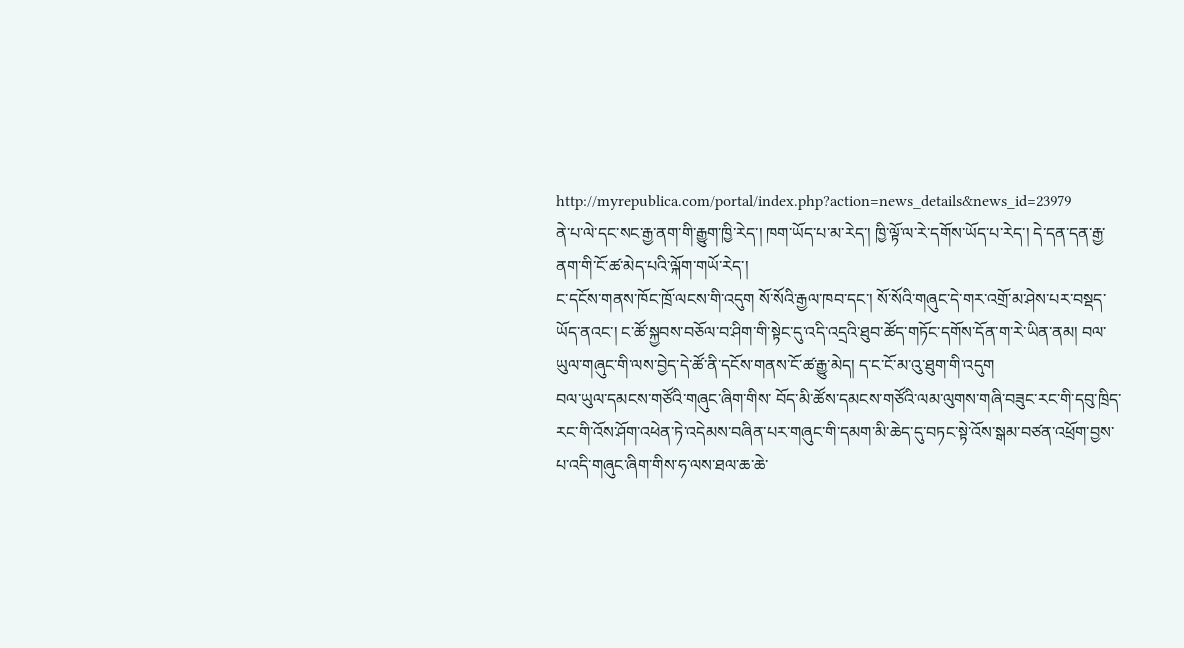http://myrepublica.com/portal/index.php?action=news_details&news_id=23979
ནེ་པ་ལེ་དང་སང་རྒྱ་ནག་གི་རྒྱུག་ཁྱི་རེད་། ཁག་ཡོད་པ་མ་རེད་། ཁྱི་ལྟོ་ལ་རེ་དགོས་ཡོད་པ་རེད་། དེ་དན་དན་རྒྱ་ནག་གི་ངོ་ཚ་མེད་པའི་ལྐོག་གཡོ་རེད་།
ང་དངོས་གནས་ཁོང་ཁྲོ་ལངས་གི་འདུག སོ་སོའི་རྒྱལ་ཁབ་དང་། སོ་སོའི་གཞུང་དེ་གར་འགྲོ་མ་ཤེས་པར་བསྡད་ཡོད་ནའང་། ང་ཚོ་སྐྱབས་བཅོལ་བ་ཤིག་གི་སྟེང་དུ་འདི་འདྲའི་ཐུབ་ཚོད་གཏོང་དགོས་དོན་ག་རེ་ཡིན་ནམ། བལ་ཡུལ་གཞུང་གི་ལས་བྱེད་དེ་ཚོ་ནི་དངོས་གནས་ངོ་ཚ་རྒྱུ་མེད། ད་ང་ངོ་མ་འུ་ཐུག་གི་འདུག
བལ་ཡུལ་དམངས་གཙོའི་གཞུང་ཞིག་གིས་ བོད་མི་ཚོས་དམངས་གཙོའི་ལམ་ལུགས་གཞི་བཟུང་རང་གི་དབུ་ཁྲིད་རང་གི་འོས་ཤོག་འཕེན་ཏེ་འདེམས་བཞིན་པར་གཞུང་གི་དམག་མི་ཆེད་དུ་བཏང་སྟེ་འོས་སྒམ་བཙན་འཕྲོག་བྱས་པ་འདི་གཞུང་ཞིག་གིས་ཧ་ལས་ཐལ་ཆ་ཆེ་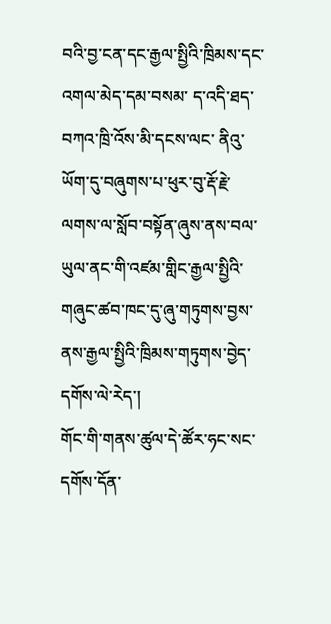བའི་བྱ་ངན་དང་རྒྱལ་སྤྱིའི་ཁྲིམས་དང་འགལ་མེད་དམ་བསམ་ ད་འདི་ཐད་བཀའ་ཁྲི་འོས་མི་དངས་ལང་ ནིའུ་ཡོག་དུ་བཞུགས་པ་ཕུར་བུ་རྡོ་རྗེ་ལགས་ལ་སློབ་བསྟོན་ཞུས་ནས་བལ་ཡུལ་ནང་གི་འཛམ་གླིང་རྒྱལ་སྤྱིའི་གཞུང་ཚབ་ཁང་དུ་ཞུ་གཏུགས་བྱས་ནས་རྒྱལ་སྤྱིའི་ཁྲིམས་གཏུགས་བྱེད་དགོས་ལེ་རེད་།
གོང་གི་གནས་ཚུལ་དེ་ཚོར་ཧང་སང་དགོས་དོན་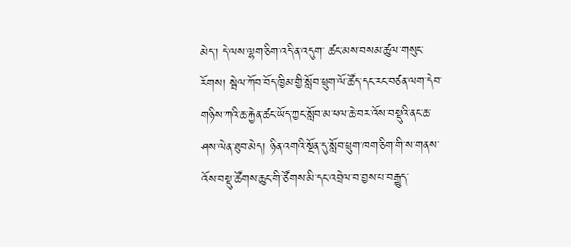མེད་། དེ་ལས་ལྷག་ཅིག་འདི་ན་འདུག་ ཚང་མས་བསམ་ཚུལ་གསུང་རོགས། སྦེལ་ཀོབ་བོད་ཁྱིམ་གྱི་སློབ་ཕྲུག་ལོ་ཚོད་དང་རང་བཙན་ལག་དེབ་གཉིས་ཀའི་ཆ་རྐྱེན་ཚང་ཡོད་ཀྱང་སློབ་མ་ཕལ་ཆེ་བར་འོས་བསྡུའི་ནང་ཆ་ཤས་ལེན་ཐུབ་མེད། ཉིན་འགའི་སྔོན་དུ་སློབ་ཕྲུག་ཁག་ཅིག་གི་ས་གནས་འོས་བསྡུ་ཚོགས་ཆུང་གི་ཙོགས་མི་དང་འབྲེལ་བ་བྱས་པ་བརྒྱུད་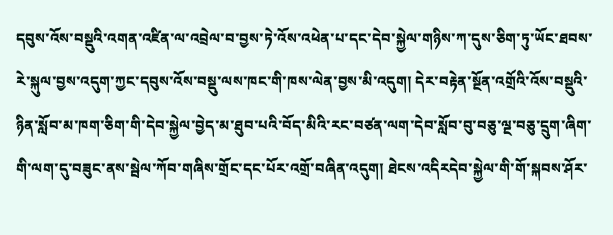དབུས་འོས་བསྡུའི་འགན་འཛིན་ལ་འབྲེལ་བ་བྱས་ཏེ་འོས་འཕེན་པ་དང་དེབ་སྐྱེལ་གཉིས་ཀ་དུས་ཅིག་ཏུ་ཡོང་ཐབས་རེ་སྐུལ་བྱས་འདུག་ཀྱང་དབུས་འོས་བསྡུ་ལས་ཁང་གི་ཁས་ལེན་བྱས་མི་འདུག། དེར་བརྟེན་སྔོན་འགྲོའི་འོས་བསྡུའི་ཉིན་སློབ་མ་ཁག་ཅིག་གི་དེབ་སྐྱེལ་བྱེད་མ་ཐུབ་པའི་བོད་མིའི་རང་བཙན་ལག་དེབ་སློབ་བུ་བཅུ་ལྔ་བཅུ་དྲུག་ཞིག་གི་ལག་དུ་བཟུང་ནས་སྦེལ་ཀོབ་གཞིས་གྲོང་དང་པོར་འགྲོ་བཞིན་འདུག། ཐེངས་འདིརདེབ་སྐྱེལ་གི་གོ་སྐབས་ཤོར་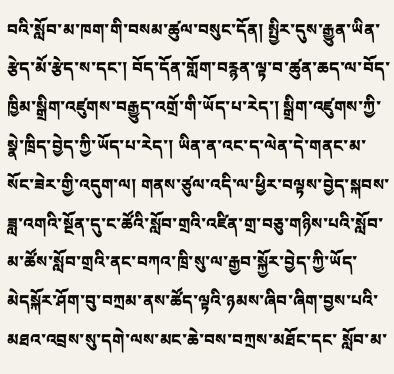བའི་སློབ་མ་ཁག་གི་བསམ་ཚུལ་བསུང་དོན། སྤྱིར་དུས་རྒྱུན་ཡིན་རྩེད་མོ་རྩེད་ས་དང་། བོད་དོན་གློག་བརྙན་ལྟ་བ་ཚུན་ཆད་ལ་བོད་ཁྱིམ་སྒྲིག་འཛུགས་བརྒྱུད་འགྲོ་གི་ཡོད་པ་རེད་། སྒྲིག་འཛུགས་ཀྱི་སྣེ་ཁྲིད་བྱེད་ཀྱི་ཡོད་པ་རེད་། ཡིན་ན་འང་ད་ལེན་དེ་གནང་མ་སོང་ཟེར་གྱི་འདུག་ལ། གནས་ཙུལ་འདི་ལ་ཕྱིར་བལྟས་བྱེད་སྐབས་ཟླ་འགའི་སྔོན་དུ་ང་ཚོའི་སློབ་གྲའི་འཛིན་གྲ་བཅུ་གཉིས་པའི་སློབ་མ་ཚོས་སློབ་གྲའི་ནང་བཀའ་ཁྲི་སུ་ལ་རྒྱབ་སྐྱོར་བྱེད་ཀྱི་ཡོད་མེདསྐོར་ཤོག་བུ་བཀྲམ་ནས་ཚོད་ལྟའི་ཉམས་ཞིབ་ཞིག་བྱས་པའི་མཐའ་འབྲས་སུ་དགེ་ལས་མང་ཆེ་བས་བཀྲས་མཐོང་དང་ སློབ་མ་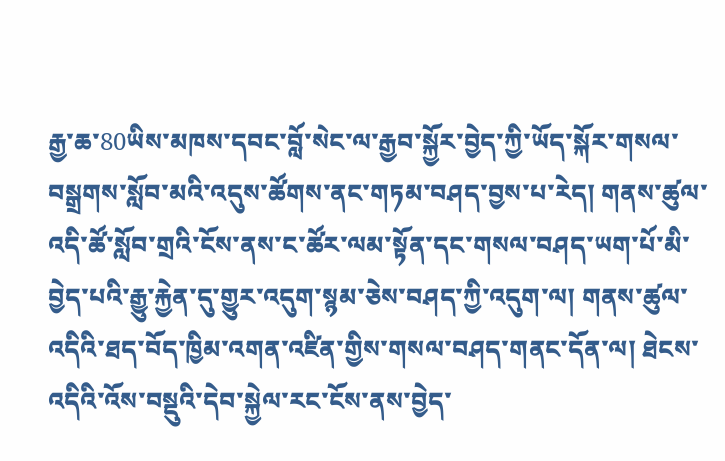རྒྱ་ཆ་80ཡིས་མཁས་དབང་བློ་སེང་ལ་རྒྱབ་སྐྱོར་བྱེད་ཀྱི་ཡོད་སྐོར་གསལ་བསྒྲགས་སློབ་མའི་འདུས་ཚོགས་ནང་གཏམ་བཤད་བྱས་པ་རེད། གནས་ཚུལ་འདི་ཚོ་སློབ་གྲའི་ངོས་ནས་ང་ཚོར་ལམ་སྟོན་དང་གསལ་བཤད་ཡག་པོ་མི་བྱེད་པའི་རྒྱུ་རྐྱེན་དུ་གྱུར་འདུག་སྙམ་ཅེས་བཤད་ཀྱི་འདུག་ལ། གནས་ཚུལ་འདིའི་ཐད་བོད་ཁྱིམ་འགན་འཛིན་གྱིས་གསལ་བཤད་གནང་དོན་ལ། ཐེངས་འདིའི་འོས་བསྡུའི་དེབ་སྐྱེལ་རང་ངོས་ནས་བྱེད་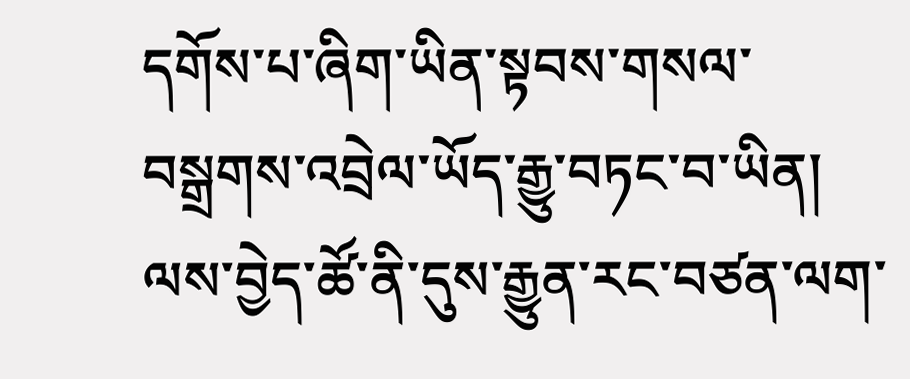དགོས་པ་ཞིག་ཡིན་སྟབས་གསལ་བསྒྲགས་འབྲེལ་ཡོད་རྒྱུ་བཏང་བ་ཡིན། ལས་བྱེད་ཚོ་ནི་དུས་རྒྱུན་རང་བཙན་ལག་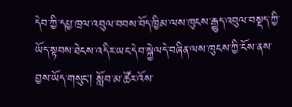དེབ་ཀྱི་དཔྱ་ཁྲལ་འབུལ་བབས་བོད་ཁྱིམ་ལས་ཁུངས་རྒྱུད་འབུལ་བསྡད་ཀྱི་ཡོད་སྟབས་ཐེངས་འདིར་ཡང་དེབ་སྐྱེལདེ་བཞིན་ལས་ཁུངས་ཀྱི་ངོས་ནས་བྱས་ཡོད་གསུང། སློབ་མ་ཚོར་འོས་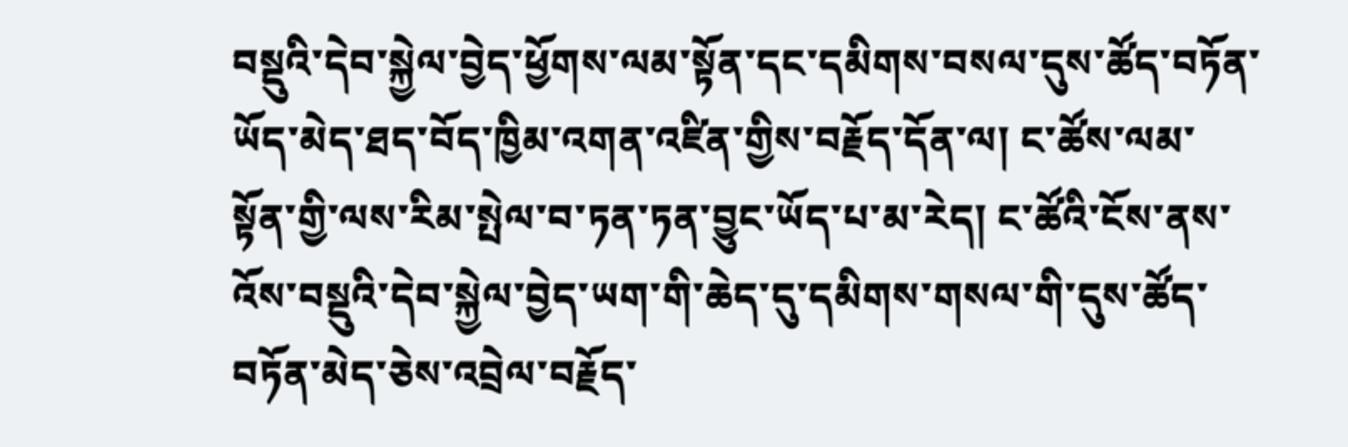བསྡུའི་དེབ་སྐྱེལ་བྱེད་ཕྱོགས་ལམ་སྟོན་དང་དམིགས་བསལ་དུས་ཚོད་བཏོན་ཡོད་མེད་ཐད་བོད་ཁྱིམ་འགན་འཛིན་གྱིས་བརྗོད་དོན་ལ། ང་ཚོས་ལམ་སྟོན་གྱི་ལས་རིམ་སྤེལ་བ་ཏན་ཏན་བྱུང་ཡོད་པ་མ་རེད། ང་ཚོའི་ངོས་ནས་འོས་བསྡུའི་དེབ་སྐྱེལ་བྱེད་ཡག་གི་ཆེད་དུ་དམིགས་གསལ་གི་དུས་ཚོད་བཏོན་མེད་ཅེས་འབྲེལ་བརྗོད་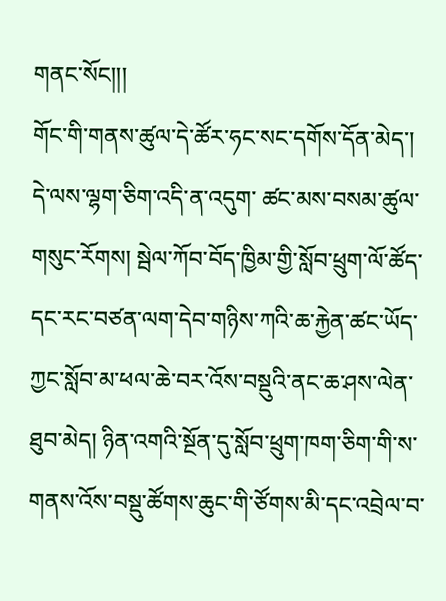གནང་སོང།།།
གོང་གི་གནས་ཚུལ་དེ་ཚོར་ཧང་སང་དགོས་དོན་མེད་། དེ་ལས་ལྷག་ཅིག་འདི་ན་འདུག་ ཚང་མས་བསམ་ཚུལ་གསུང་རོགས། སྦེལ་ཀོབ་བོད་ཁྱིམ་གྱི་སློབ་ཕྲུག་ལོ་ཚོད་དང་རང་བཙན་ལག་དེབ་གཉིས་ཀའི་ཆ་རྐྱེན་ཚང་ཡོད་ཀྱང་སློབ་མ་ཕལ་ཆེ་བར་འོས་བསྡུའི་ནང་ཆ་ཤས་ལེན་ཐུབ་མེད། ཉིན་འགའི་སྔོན་དུ་སློབ་ཕྲུག་ཁག་ཅིག་གི་ས་གནས་འོས་བསྡུ་ཚོགས་ཆུང་གི་ཙོགས་མི་དང་འབྲེལ་བ་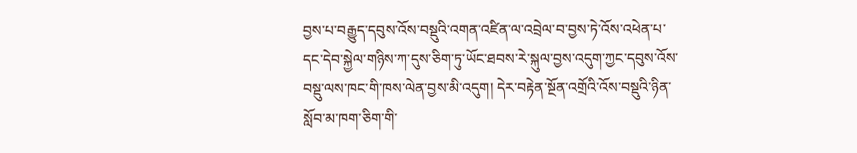བྱས་པ་བརྒྱུད་དབུས་འོས་བསྡུའི་འགན་འཛིན་ལ་འབྲེལ་བ་བྱས་ཏེ་འོས་འཕེན་པ་དང་དེབ་སྐྱེལ་གཉིས་ཀ་དུས་ཅིག་ཏུ་ཡོང་ཐབས་རེ་སྐུལ་བྱས་འདུག་ཀྱང་དབུས་འོས་བསྡུ་ལས་ཁང་གི་ཁས་ལེན་བྱས་མི་འདུག། དེར་བརྟེན་སྔོན་འགྲོའི་འོས་བསྡུའི་ཉིན་སློབ་མ་ཁག་ཅིག་གི་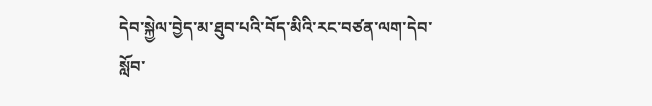དེབ་སྐྱེལ་བྱེད་མ་ཐུབ་པའི་བོད་མིའི་རང་བཙན་ལག་དེབ་སློབ་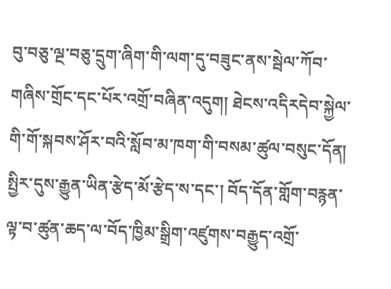བུ་བཅུ་ལྔ་བཅུ་དྲུག་ཞིག་གི་ལག་དུ་བཟུང་ནས་སྦེལ་ཀོབ་གཞིས་གྲོང་དང་པོར་འགྲོ་བཞིན་འདུག། ཐེངས་འདིརདེབ་སྐྱེལ་གི་གོ་སྐབས་ཤོར་བའི་སློབ་མ་ཁག་གི་བསམ་ཚུལ་བསུང་དོན། སྤྱིར་དུས་རྒྱུན་ཡིན་རྩེད་མོ་རྩེད་ས་དང་། བོད་དོན་གློག་བརྙན་ལྟ་བ་ཚུན་ཆད་ལ་བོད་ཁྱིམ་སྒྲིག་འཛུགས་བརྒྱུད་འགྲོ་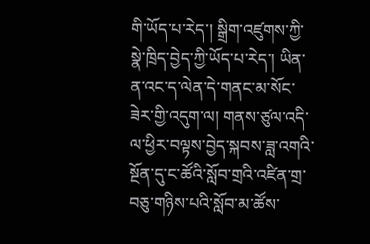གི་ཡོད་པ་རེད་། སྒྲིག་འཛུགས་ཀྱི་སྣེ་ཁྲིད་བྱེད་ཀྱི་ཡོད་པ་རེད་། ཡིན་ན་འང་ད་ལེན་དེ་གནང་མ་སོང་ཟེར་གྱི་འདུག་ལ། གནས་ཙུལ་འདི་ལ་ཕྱིར་བལྟས་བྱེད་སྐབས་ཟླ་འགའི་སྔོན་དུ་ང་ཚོའི་སློབ་གྲའི་འཛིན་གྲ་བཅུ་གཉིས་པའི་སློབ་མ་ཚོས་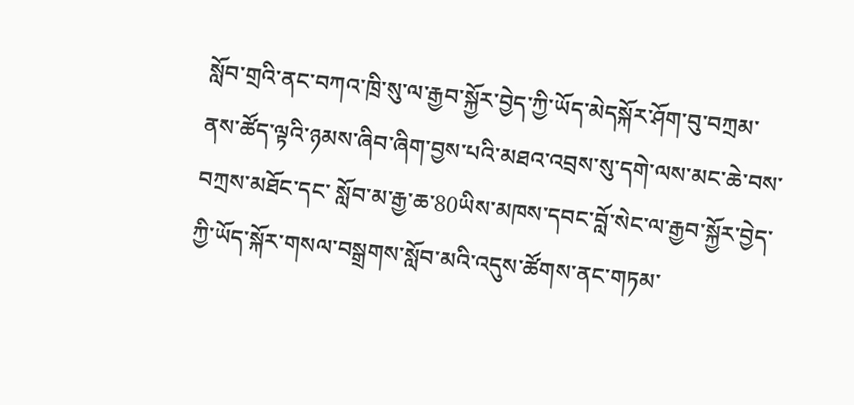སློབ་གྲའི་ནང་བཀའ་ཁྲི་སུ་ལ་རྒྱབ་སྐྱོར་བྱེད་ཀྱི་ཡོད་མེདསྐོར་ཤོག་བུ་བཀྲམ་ནས་ཚོད་ལྟའི་ཉམས་ཞིབ་ཞིག་བྱས་པའི་མཐའ་འབྲས་སུ་དགེ་ལས་མང་ཆེ་བས་བཀྲས་མཐོང་དང་ སློབ་མ་རྒྱ་ཆ་80ཡིས་མཁས་དབང་བློ་སེང་ལ་རྒྱབ་སྐྱོར་བྱེད་ཀྱི་ཡོད་སྐོར་གསལ་བསྒྲགས་སློབ་མའི་འདུས་ཚོགས་ནང་གཏམ་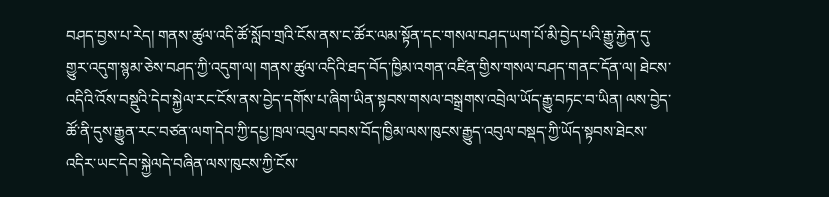བཤད་བྱས་པ་རེད། གནས་ཚུལ་འདི་ཚོ་སློབ་གྲའི་ངོས་ནས་ང་ཚོར་ལམ་སྟོན་དང་གསལ་བཤད་ཡག་པོ་མི་བྱེད་པའི་རྒྱུ་རྐྱེན་དུ་གྱུར་འདུག་སྙམ་ཅེས་བཤད་ཀྱི་འདུག་ལ། གནས་ཚུལ་འདིའི་ཐད་བོད་ཁྱིམ་འགན་འཛིན་གྱིས་གསལ་བཤད་གནང་དོན་ལ། ཐེངས་འདིའི་འོས་བསྡུའི་དེབ་སྐྱེལ་རང་ངོས་ནས་བྱེད་དགོས་པ་ཞིག་ཡིན་སྟབས་གསལ་བསྒྲགས་འབྲེལ་ཡོད་རྒྱུ་བཏང་བ་ཡིན། ལས་བྱེད་ཚོ་ནི་དུས་རྒྱུན་རང་བཙན་ལག་དེབ་ཀྱི་དཔྱ་ཁྲལ་འབུལ་བབས་བོད་ཁྱིམ་ལས་ཁུངས་རྒྱུད་འབུལ་བསྡད་ཀྱི་ཡོད་སྟབས་ཐེངས་འདིར་ཡང་དེབ་སྐྱེལདེ་བཞིན་ལས་ཁུངས་ཀྱི་ངོས་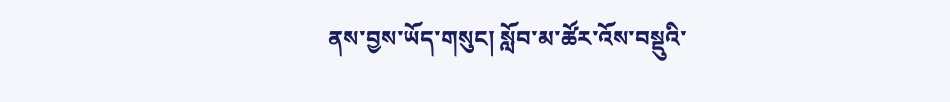ནས་བྱས་ཡོད་གསུང། སློབ་མ་ཚོར་འོས་བསྡུའི་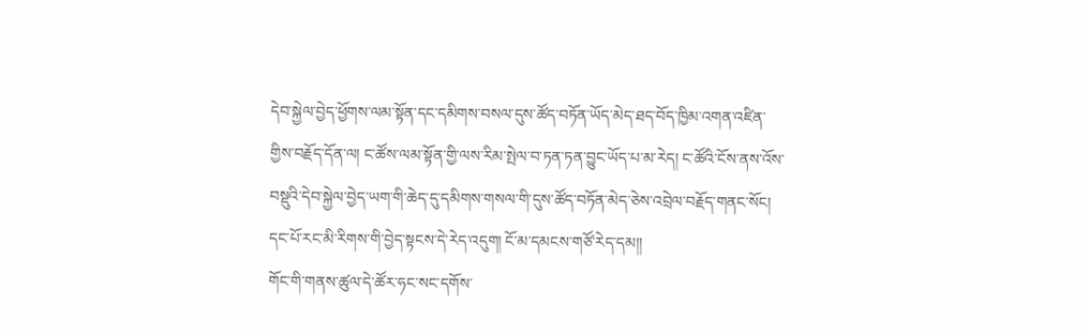དེབ་སྐྱེལ་བྱེད་ཕྱོགས་ལམ་སྟོན་དང་དམིགས་བསལ་དུས་ཚོད་བཏོན་ཡོད་མེད་ཐད་བོད་ཁྱིམ་འགན་འཛིན་གྱིས་བརྗོད་དོན་ལ། ང་ཚོས་ལམ་སྟོན་གྱི་ལས་རིམ་སྤེལ་བ་ཏན་ཏན་བྱུང་ཡོད་པ་མ་རེད། ང་ཚོའི་ངོས་ནས་འོས་བསྡུའི་དེབ་སྐྱེལ་བྱེད་ཡག་གི་ཆེད་དུ་དམིགས་གསལ་གི་དུས་ཚོད་བཏོན་མེད་ཅེས་འབྲེལ་བརྗོད་གནང་སོང། དང་པོ་རང་མི་རིགས་གི་བྱེད་སྟངས་དེ་རེད་འདུག། ངོ་མ་དམངས་གཙོ་རེད་དམ།།
གོང་གི་གནས་ཚུལ་དེ་ཚོར་ཧང་སང་དགོས་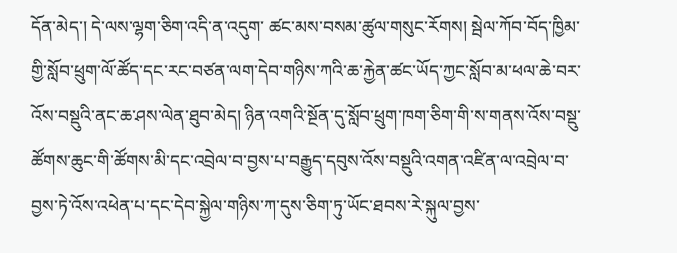དོན་མེད་། དེ་ལས་ལྷག་ཅིག་འདི་ན་འདུག་ ཚང་མས་བསམ་ཚུལ་གསུང་རོགས། སྦེལ་ཀོབ་བོད་ཁྱིམ་གྱི་སློབ་ཕྲུག་ལོ་ཚོད་དང་རང་བཙན་ལག་དེབ་གཉིས་ཀའི་ཆ་རྐྱེན་ཚང་ཡོད་ཀྱང་སློབ་མ་ཕལ་ཆེ་བར་འོས་བསྡུའི་ནང་ཆ་ཤས་ལེན་ཐུབ་མེད། ཉིན་འགའི་སྔོན་དུ་སློབ་ཕྲུག་ཁག་ཅིག་གི་ས་གནས་འོས་བསྡུ་ཚོགས་ཆུང་གི་ཚོགས་མི་དང་འབྲེལ་བ་བྱས་པ་བརྒྱུད་དབུས་འོས་བསྡུའི་འགན་འཛིན་ལ་འབྲེལ་བ་བྱས་ཏེ་འོས་འཕེན་པ་དང་དེབ་སྐྱེལ་གཉིས་ཀ་དུས་ཅིག་ཏུ་ཡོང་ཐབས་རེ་སྐུལ་བྱས་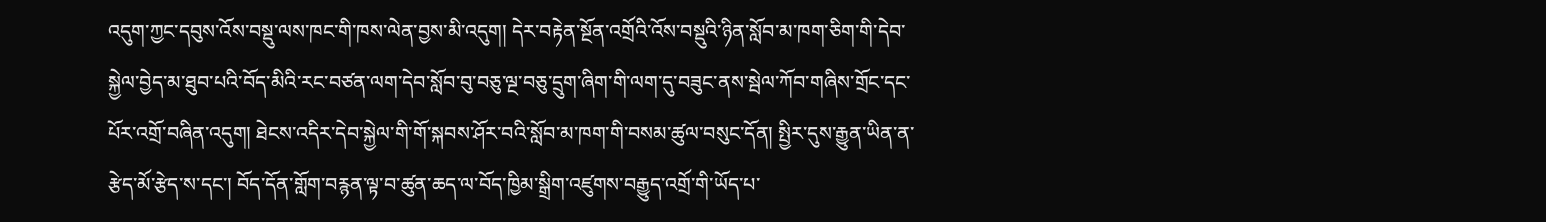འདུག་ཀྱང་དབུས་འོས་བསྡུ་ལས་ཁང་གི་ཁས་ལེན་བྱས་མི་འདུག། དེར་བརྟེན་སྔོན་འགྲོའི་འོས་བསྡུའི་ཉིན་སློབ་མ་ཁག་ཅིག་གི་དེབ་སྐྱེལ་བྱེད་མ་ཐུབ་པའི་བོད་མིའི་རང་བཙན་ལག་དེབ་སློབ་བུ་བཅུ་ལྔ་བཅུ་དྲུག་ཞིག་གི་ལག་དུ་བཟུང་ནས་སྦེལ་ཀོབ་གཞིས་གྲོང་དང་པོར་འགྲོ་བཞིན་འདུག། ཐེངས་འདིར་དེབ་སྐྱེལ་གི་གོ་སྐབས་ཤོར་བའི་སློབ་མ་ཁག་གི་བསམ་ཚུལ་བསུང་དོན། སྤྱིར་དུས་རྒྱུན་ཡིན་ན་རྩེད་མོ་རྩེད་ས་དང་། བོད་དོན་གློག་བརྙན་ལྟ་བ་ཚུན་ཆད་ལ་བོད་ཁྱིམ་སྒྲིག་འཛུགས་བརྒྱུད་འགྲོ་གི་ཡོད་པ་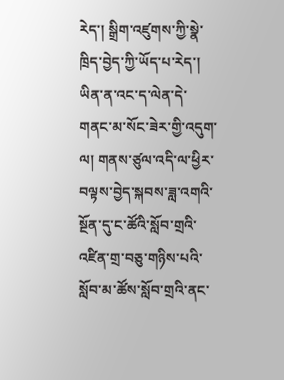རེད་། སྒྲིག་འཛུགས་ཀྱི་སྣེ་ཁྲིད་བྱེད་ཀྱི་ཡོད་པ་རེད་། ཡིན་ན་འང་ད་ལེན་དེ་གནང་མ་སོང་ཟེར་གྱི་འདུག་ལ། གནས་ཙུལ་འདི་ལ་ཕྱིར་བལྟས་བྱེད་སྐབས་ཟླ་འགའི་སྔོན་དུ་ང་ཚོའི་སློབ་གྲའི་འཛིན་གྲ་བཅུ་གཉིས་པའི་སློབ་མ་ཚོས་སློབ་གྲའི་ནང་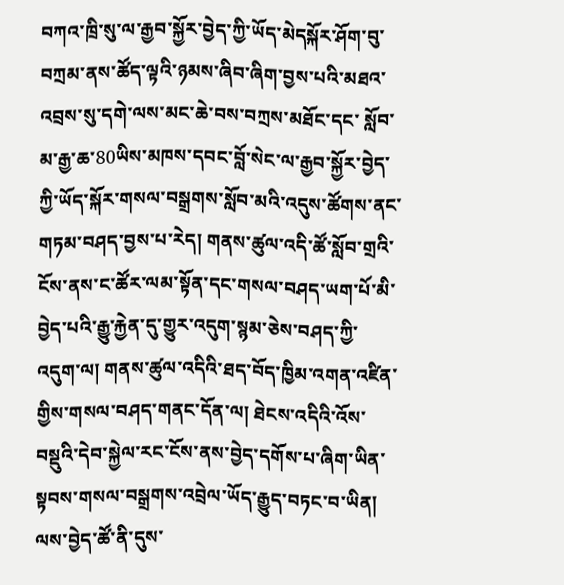བཀའ་ཁྲི་སུ་ལ་རྒྱབ་སྐྱོར་བྱེད་ཀྱི་ཡོད་མེདསྐོར་ཤོག་བུ་བཀྲམ་ནས་ཚོད་ལྟའི་ཉམས་ཞིབ་ཞིག་བྱས་པའི་མཐའ་འབྲས་སུ་དགེ་ལས་མང་ཆེ་བས་བཀྲས་མཐོང་དང་ སློབ་མ་རྒྱ་ཆ་80ཡིས་མཁས་དབང་བློ་སེང་ལ་རྒྱབ་སྐྱོར་བྱེད་ཀྱི་ཡོད་སྐོར་གསལ་བསྒྲགས་སློབ་མའི་འདུས་ཚོགས་ནང་གཏམ་བཤད་བྱས་པ་རེད། གནས་ཚུལ་འདི་ཚོ་སློབ་གྲའི་ངོས་ནས་ང་ཚོར་ལམ་སྟོན་དང་གསལ་བཤད་ཡག་པོ་མི་བྱེད་པའི་རྒྱུ་རྐྱེན་དུ་གྱུར་འདུག་སྙམ་ཅེས་བཤད་ཀྱི་འདུག་ལ། གནས་ཚུལ་འདིའི་ཐད་བོད་ཁྱིམ་འགན་འཛིན་གྱིས་གསལ་བཤད་གནང་དོན་ལ། ཐེངས་འདིའི་འོས་བསྡུའི་དེབ་སྐྱེལ་རང་ངོས་ནས་བྱེད་དགོས་པ་ཞིག་ཡིན་སྟབས་གསལ་བསྒྲགས་འབྲེལ་ཡོད་རྒྱུད་བཏང་བ་ཡིན། ལས་བྱེད་ཚོ་ནི་དུས་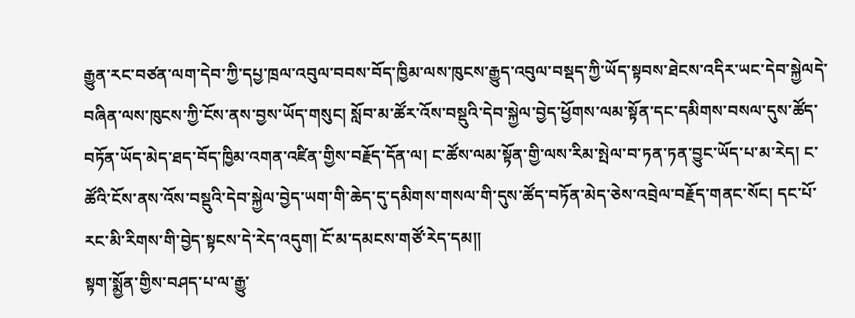རྒྱུན་རང་བཙན་ལག་དེབ་ཀྱི་དཔྱ་ཁྲལ་འབུལ་བབས་བོད་ཁྱིམ་ལས་ཁུངས་རྒྱུད་འབུལ་བསྡད་ཀྱི་ཡོད་སྟབས་ཐེངས་འདིར་ཡང་དེབ་སྐྱེལདེ་བཞིན་ལས་ཁུངས་ཀྱི་ངོས་ནས་བྱས་ཡོད་གསུང། སློབ་མ་ཚོར་འོས་བསྡུའི་དེབ་སྐྱེལ་བྱེད་ཕྱོགས་ལམ་སྟོན་དང་དམིགས་བསལ་དུས་ཚོད་བཏོན་ཡོད་མེད་ཐད་བོད་ཁྱིམ་འགན་འཛིན་གྱིས་བརྗོད་དོན་ལ། ང་ཚོས་ལམ་སྟོན་གྱི་ལས་རིམ་སྤེལ་བ་ཏན་ཏན་བྱུང་ཡོད་པ་མ་རེད། ང་ཚོའི་ངོས་ནས་འོས་བསྡུའི་དེབ་སྐྱེལ་བྱེད་ཡག་གི་ཆེད་དུ་དམིགས་གསལ་གི་དུས་ཚོད་བཏོན་མེད་ཅེས་འབྲེལ་བརྗོད་གནང་སོང། དང་པོ་རང་མི་རིགས་གི་བྱེད་སྟངས་དེ་རེད་འདུག། ངོ་མ་དམངས་གཙོ་རེད་དམ།།
སྟག་སྨྱོན་གྱིས་བཤད་པ་ལ་རྒྱུ་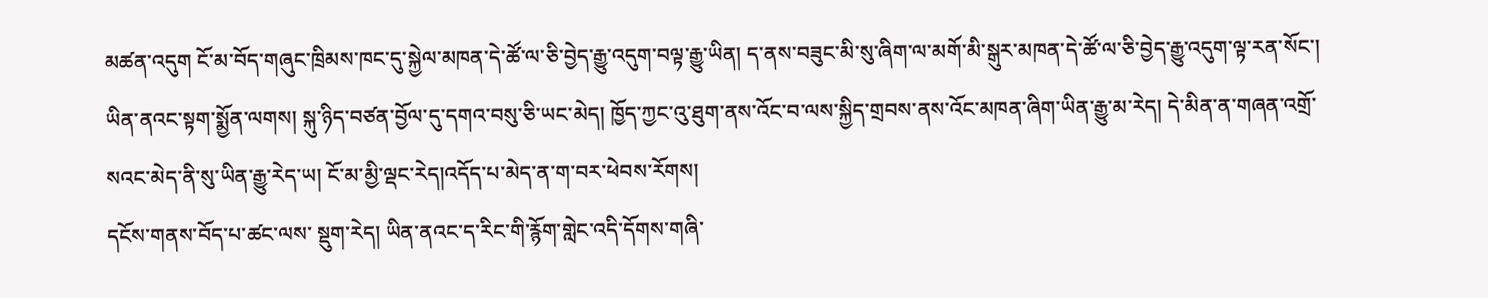མཚན་འདུག ངོ་མ་བོད་གཞུང་ཁྲིམས་ཁང་དུ་སྐྱེལ་མཁན་དེ་ཚོ་ལ་ཅི་བྱེད་རྒྱུ་འདུག་བལྟ་རྒྱུ་ཡིན། ད་ནས་བཟུང་མི་སུ་ཞིག་ལ་མགོ་མི་སྒུར་མཁན་དེ་ཚོ་ལ་ཅི་བྱེད་རྒྱུ་འདུག་ལྟ་རན་སོང་། ཡིན་ནའང་སྟག་སྨྱོན་ལགས། སྐུ་ཉིད་བཙན་བྱོལ་དུ་དགའ་བསུ་ཅི་ཡང་མེད། ཁྱོད་ཀྱང་འུ་ཐུག་ནས་འོང་བ་ལས་སྐྱིད་གྲབས་ནས་འོང་མཁན་ཞིག་ཡིན་རྒྱུ་མ་རེད། དེ་མིན་ན་གཞན་འགྲོ་སའང་མེད་ནི་སུ་ཡིན་རྒྱུ་རེད་ཡ། ངོ་མ་མྱི་ལྡང་རེད།འདོད་པ་མེད་ན་ག་བར་ཕེབས་རོགས།
དངོས་གནས་བོད་པ་ཚང་ལས་ སྡུག་རེད། ཡིན་ནའང་ད་རིང་གི་རྙོག་གླེང་འདི་དོགས་གཞི་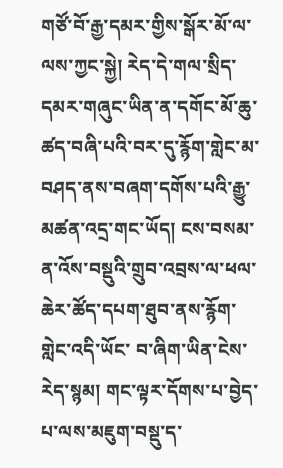གཙོ་བོ་རྒྱ་དམར་གྱིས་སྒོར་མོ་ལ་ ལས་ཀྱང་སྐྱེ། རེད་དེ་གལ་སྲིད་དམར་གཞུང་ཡིན་ན་དགོང་མོ་ཆུ་ཚད་བཞི་པའི་བར་དུ་རྙོག་གླེང་མ་ བཤད་ནས་བཞག་དགོས་པའི་རྒྱུ་མཚན་འདྲ་གང་ཡོད། ངས་བསམ་ན་འོས་བསྡུའི་གྲུབ་འབྲས་ལ་ཕལ་ཆེར་ཚོད་དཔག་ཐུབ་ནས་རྙོག་གླེང་འདི་ཡོང་ བ་ཞིག་ཡིན་ངེས་རེད་སྙམ། གང་ལྟར་དོགས་པ་བྱེད་པ་ལས་མཇུག་བསྡུ་ད་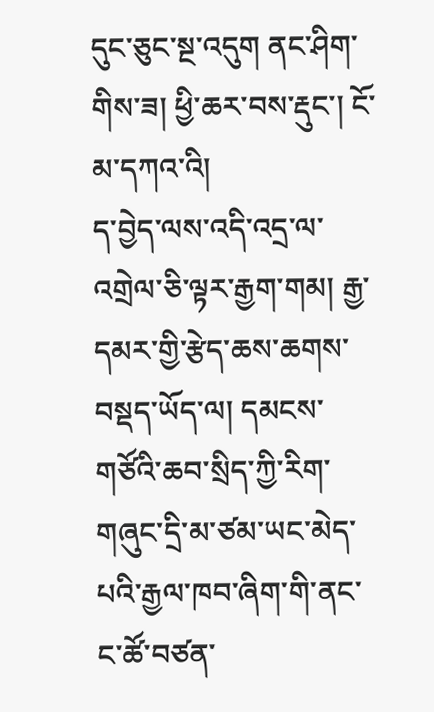དུང་ཅུང་སྔ་འདུག ནང་ཤིག་གིས་ཟ། ཕྱི་ཆར་བས་རྡུང་། ངོ་མ་དཀའ་འི།
ད་བྱེད་ལས་འདི་འདྲ་ལ་འགྲེལ་ཅི་ལྟར་རྒྱག་གམ། རྒྱ་དམར་གྱི་རྩེད་ཆས་ཆགས་བསྡད་ཡོད་ལ། དམངས་གཙོའི་ཆབ་སྲིད་ཀྱི་རིག་གཞུང་དྲི་མ་ཙམ་ཡང་མེད་པའི་རྒྱལ་ཁབ་ཞིག་གི་ནང་ང་ཚོ་བཙན་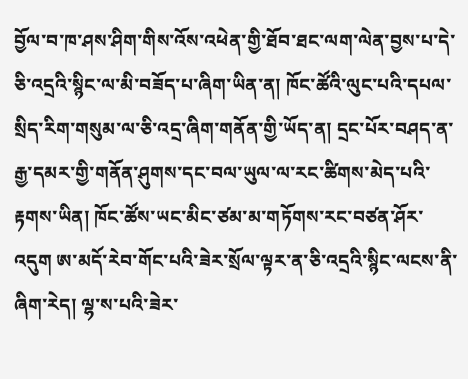བྱོལ་བ་ཁ་ཤས་ཤིག་གིས་འོས་འཕེན་གྱི་ཐོབ་ཐང་ལག་ལེན་བྱས་པ་དེ་ཅི་འདྲའི་སྙིང་ལ་མི་བཟོད་པ་ཞིག་ཡིན་ན། ཁོང་ཚོའི་ལུང་པའི་དཔལ་སྲིད་རིག་གསུམ་ལ་ཅི་འདྲ་ཞིག་གནོན་གྱི་ཡོད་ན། དྲང་པོར་བཤད་ན་རྒྱ་དམར་གྱི་གནོན་ཤུགས་དང་བལ་ཡུལ་ལ་རང་ཚིགས་མེད་པའི་རྟགས་ཡིན། ཁོང་ཚོས་ཡང་མིང་ཙམ་མ་གཏོགས་རང་བཙན་ཤོར་འདུག ཨ་མདོ་རེབ་གོང་པའི་ཟེར་སྲོལ་ལྟར་ན་ཅི་འདྲའི་སྙིང་ལངས་ནི་ཞིག་རེད། ལྷ་ས་པའི་ཟེར་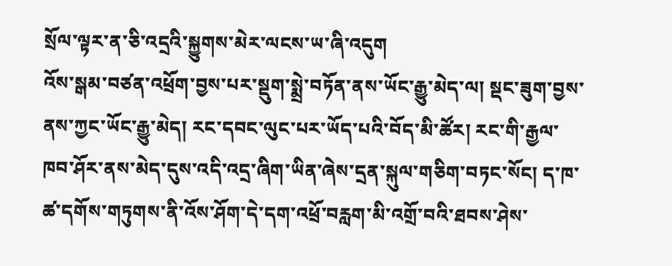སྲོལ་ལྟར་ན་ཅི་འདྲའི་སྐྱུགས་མེར་ལངས་ཡ་ཞི་འདུག
འོས་སྒམ་བཙན་འཕྲོག་བྱས་པར་སྡུག་སྨྲེ་བཏོན་ནས་ཡོང་རྒྱུ་མེད་ལ། སྡང་ཟུག་བྱས་ནས་ཀྱང་ཡོང་རྒྱུ་མེད། རང་དབང་ལུང་པར་ཡོད་པའི་བོད་མི་ཚོར། རང་གི་རྒྱལ་ཁབ་ཤོར་ནས་མེད་དུས་འདི་འདྲ་ཞིག་ཡིན་ཞེས་དྲན་སྐུལ་གཅིག་བཏང་སོང། ད་ཁ་ཚ་དགོས་གཏུགས་ནི་འོས་ཤོག་དེ་དག་འཕྲོ་བརླག་མི་འགྲོ་བའི་ཐབས་ཤེས་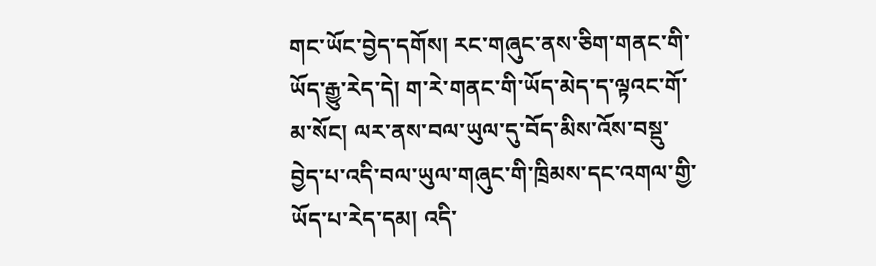གང་ཡོང་བྱེད་དགོས། རང་གཞུང་ནས་ཅིག་གནང་གི་ཡོད་རྒྱུ་རེད་དེ། ག་རེ་གནང་གི་ཡོད་མེད་ད་ལྟའང་གོ་མ་སོང། ལར་ནས་བལ་ཡུལ་དུ་བོད་མིས་འོས་བསྡུ་བྱེད་པ་འདི་བལ་ཡུལ་གཞུང་གི་ཁྲིམས་དང་འགལ་གྱི་ཡོད་པ་རེད་དམ། འདི་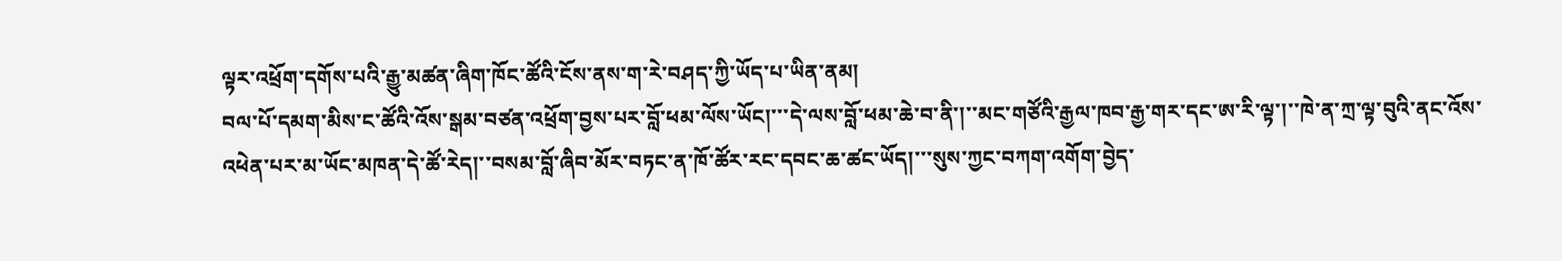ལྟར་འཕྲོག་དགོས་པའི་རྒྱུ་མཚན་ཞིག་ཁོང་ཚོའི་ངོས་ནས་ག་རེ་བཤད་ཀྱི་ཡོད་པ་ཡིན་ནམ།
བལ་པོ་དམག་མིས་ང་ཚོའི་འོས་སྒམ་བཙན་འཕྲོག་བྱས་པར་བློ་ཕམ་ལོས་ཡོང།་་་དེ་ལས་བློ་ཕམ་ཆེ་བ་ནི་།་་མང་གཙོའི་རྒྱལ་ཁབ་རྒྱ་གར་དང་ཨ་རི་ལྟ་།་་ཁེ་ན་ཀྲ་ལྟ་བུའི་ནང་འོས་འཕེན་པར་མ་ཡོང་མཁན་དེ་ཚོ་རེད།་་བསམ་བློ་ཞིབ་མོར་བཏང་ན་ཁོ་ཚོར་རང་དབང་ཆ་ཚང་ཡོད།་་་སུས་ཀྱང་བཀག་འགོག་བྱེད་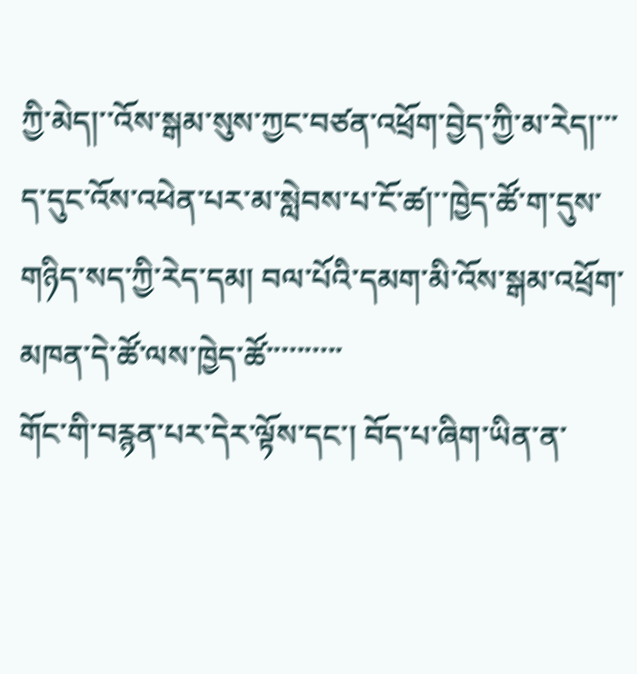ཀྱི་མེད།་་འོས་སྒམ་སུས་ཀྱང་བཙན་འཕྲོག་བྱེད་ཀྱི་མ་རེད།་་་ད་དུང་འོས་འཕེན་པར་མ་སླེབས་པ་ངོ་ཚ།་་ཁྱེད་ཚོ་ག་དུས་གཉིད་སད་ཀྱི་རེད་དམ། བལ་པོའི་དམག་མི་འོས་སྒམ་འཕྲོག་མཁན་དེ་ཚོ་ལས་ཁྱེད་ཚོ་་་་་་་་་་
གོང་གི་བརྙན་པར་དེར་ལྟོས་དང་། བོད་པ་ཞིག་ཡིན་ན་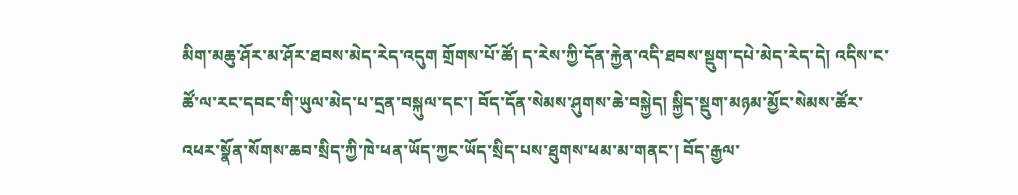མིག་མཆུ་ཤོར་མ་ཤོར་ཐབས་མེད་རེད་འདུག གྲོགས་པོ་ཚོ། ད་རེས་ཀྱི་དོན་རྐྱེན་འདི་ཐབས་སྡུག་དཔེ་མེད་རེད་དེ། འདིས་ང་ཚོ་ལ་རང་དབང་གི་ཡུལ་མེད་པ་དྲན་བསྐུལ་དང་། བོད་དོན་སེམས་ཤུགས་ཆེ་བསྐྱེད། སྐྱིད་སྡུག་མཉམ་མྱོང་སེམས་ཚོར་འཕར་སྣོན་སོགས་ཆབ་སྲིད་ཀྱི་ཁེ་ཕན་ཡོད་ཀྱང་ཡོད་སྲིད་པས་ཐུགས་ཕམ་མ་གནང་། བོད་རྒྱལ་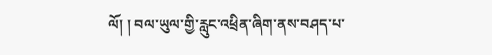ལོ། ། བལ་ཡུལ་གྱི་རླུང་འཕྲིན་ཞིག་ནས་བཤད་པ་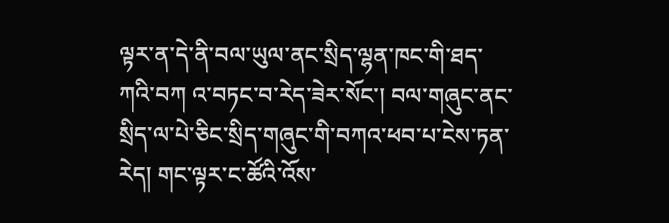ལྟར་ན་དེ་ནི་བལ་ཡུལ་ནང་སྲིད་ལྷན་ཁང་གི་ཐད་ཀའི་བཀ འ་བཏང་བ་རེད་ཟེར་སོང་། བལ་གཞུང་ནང་སྲིད་ལ་པེ་ཅིང་སྲིད་གཞུང་གི་བཀའ་ཕབ་པ་ངེས་ཏན་རེད། གང་ལྟར་ང་ཚོའི་འོས་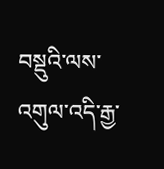བསྡུའི་ལས་འགུལ་འདི་རྒྱ་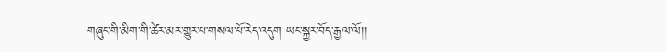གཞུང་གི་མིག་གི་ཚེར་མར་གྱུར་པ་གསལ་པོ་རེད་འདུག ཡང་སྐྱར་བོད་རྒྱལ་ལོ།།